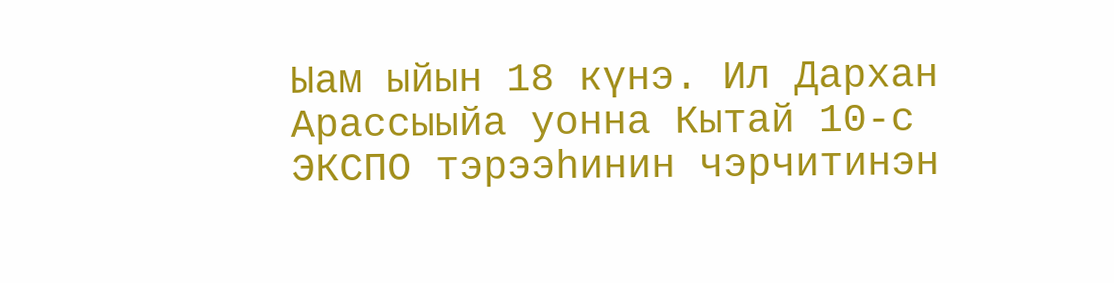Ыам ыйын 18 күнэ. Ил Дархан Арассыыйа уонна Кытай 10-с ЭКСПО тэрээһинин чэрчитинэн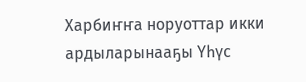Харбиҥҥа норуоттар икки ардыларынааҕы Үһүс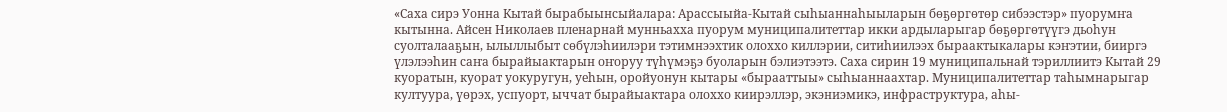«Саха сирэ Уонна Кытай бырабыынсыйалара: Арассыыйа-Кытай сыһыаннаһыыларын бөҕөргөтөр сибээстэр» пуорумҥа кытынна. Айсен Николаев пленарнай мунньахха пуорум муниципалитеттар икки ардыларыгар бөҕөргөтүүгэ дьоһун суолталааҕын, ылыллыбыт сөбүлэһиилэри тэтимнээхтик олоххо киллэрии, ситиһиилээх быраактыкалары кэҥэтии, бииргэ үлэлээһин саҥа бырайыактарын оҥоруу түһүмэҕэ буоларын бэлиэтээтэ. Саха сирин 19 муниципальнай тэриллиитэ Кытай 29 куоратын, куорат уокуругун, уеһын, оройуонун кытары «бырааттыы» сыһыаннаахтар. Муниципалитеттар таһымнарыгар култуура, үөрэх, успуорт, ыччат бырайыактара олоххо киирэллэр, экэниэмикэ, инфраструктура, аһы-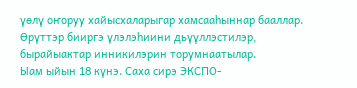үөлү оҥоруу хайысхаларыгар хамсааһыннар бааллар. Өрүттэр бииргэ үлэлэһиини дьүүллэстилэр, бырайыактар инникилэрин торумнаатылар.
Ыам ыйын 18 күнэ. Саха сирэ ЭКСПО-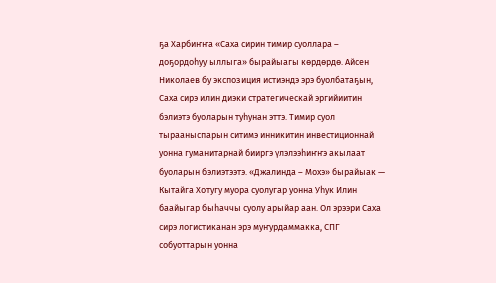ҕа Харбиҥҥа «Саха сирин тимир суоллара – доҕордоһуу ыллыга» бырайыагы көрдөрдө. Айсен Николаев бу экспозиция истиэндэ эрэ буолбатаҕын, Саха сирэ илин диэки стратегическай эргийиитин бэлиэтэ буоларын туһунан эттэ. Тимир суол тырааныспарын ситимэ инникитин инвестиционнай уонна гуманитарнай бииргэ үлэлээһиҥҥэ акылаат буоларын бэлиэтээтэ. «Джалинда – Мохэ» бырайыак — Кытайга Хотугу муора суолугар уонна Уһук Илин баайыгар быһаччы суолу арыйар аан. Ол эрээри Саха сирэ логистиканан эрэ муҥурдаммакка, СПГ собуоттарын уонна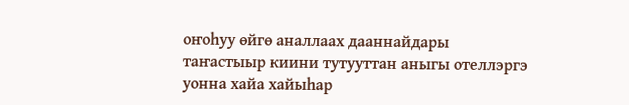оҥоһуу өйгө аналлаах дааннайдары таҥастыыр киини тутууттан аныгы отеллэргэ уонна хайа хайыһар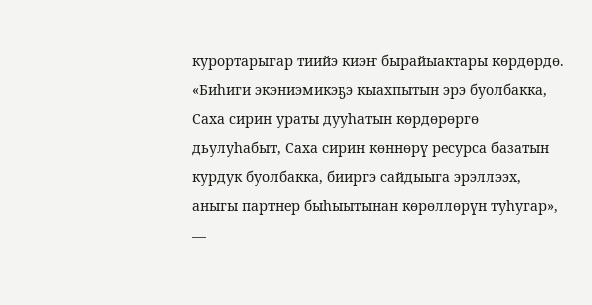курортарыгар тиийэ киэҥ бырайыактары көрдөрдө. «Биһиги экэниэмикэҕэ кыахпытын эрэ буолбакка, Саха сирин ураты дууһатын көрдөрөргө дьулуһабыт, Саха сирин көннөрү ресурса базатын курдук буолбакка, бииргэ сайдыыга эрэллээх, аныгы партнер быһыытынан көрөллөрүн туһугар», —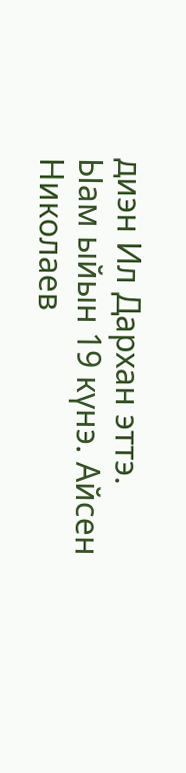диэн Ил Дархан эттэ.
Ыам ыйын 19 күнэ. Айсен Николаев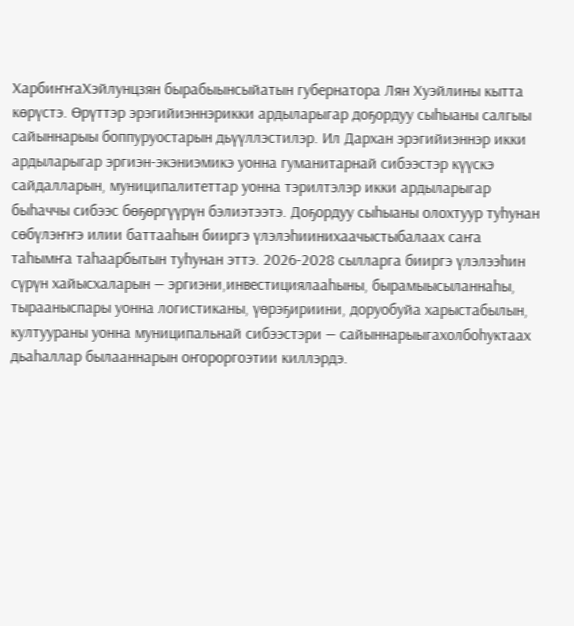ХарбиҥҥаХэйлунцзян бырабыынсыйатын губернатора Лян Хуэйлины кытта көрүстэ. Өрүттэр эрэгийиэннэрикки ардыларыгар доҕордуу сыһыаны салгыы сайыннарыы боппуруостарын дьүүллэстилэр. Ил Дархан эрэгийиэннэр икки ардыларыгар эргиэн-экэниэмикэ уонна гуманитарнай сибээстэр күүскэ сайдалларын, муниципалитеттар уонна тэрилтэлэр икки ардыларыгар быһаччы сибээс бөҕөргүүрүн бэлиэтээтэ. Доҕордуу сыһыаны олохтуур туһунан сөбүлэҥҥэ илии баттааһын бииргэ үлэлэһиинихаачыстыбалаах саҥа таһымҥа таһаарбытын туһунан эттэ. 2026-2028 сылларга бииргэ үлэлээһин сүрүн хайысхаларын — эргиэни,инвестициялааһыны, бырамыысыланнаһы, тырааныспары уонна логистиканы, үөрэҕириини, доруобуйа харыстабылын, култуураны уонна муниципальнай сибээстэри — сайыннарыыгахолбоһуктаах дьаһаллар былааннарын оҥороргоэтии киллэрдэ.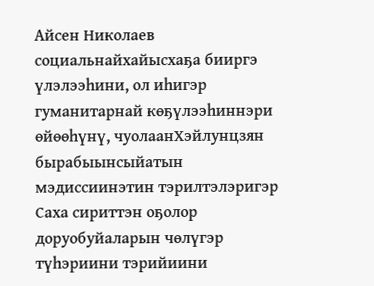Айсен Николаев социальнайхайысхаҕа бииргэ үлэлээһини, ол иһигэр гуманитарнай көҕүлээһиннэри өйөөһүнү, чуолаанХэйлунцзян бырабыынсыйатын мэдиссиинэтин тэрилтэлэригэр Саха сириттэн оҕолор доруобуйаларын чөлүгэр түһэриини тэрийиини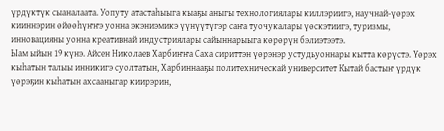үрдүктүк сыаналаата. Уопуту атастаһыыга кыаҕы аныгы технологиялары киллэриигэ, научнай-үөрэх кииннэрин өйөөһүҥҥэ уонна экэниэмикэ үүнүүтүгэр саҥа туочукалары үөскэтиигэ, туризмы, инновацияны уонна креативнай индустриялары сайыннарыыга көрөрүн бэлиэтээтэ.
Ыам ыйын 19 күнэ. Айсен Николаев Харбиҥҥа Саха сириттэн үөрэнэр устудьуоннары кытта көрүстэ. Үөрэх кыһатын талыы инникигэ суолтатын, Харбиннааҕы политехническай университет Кытай бастыҥ үрдүк үөрэҕин кыһатын ахсааныгар киирэрин,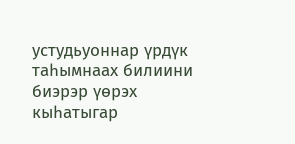устудьуоннар үрдүк таһымнаах билиини биэрэр үөрэх кыһатыгар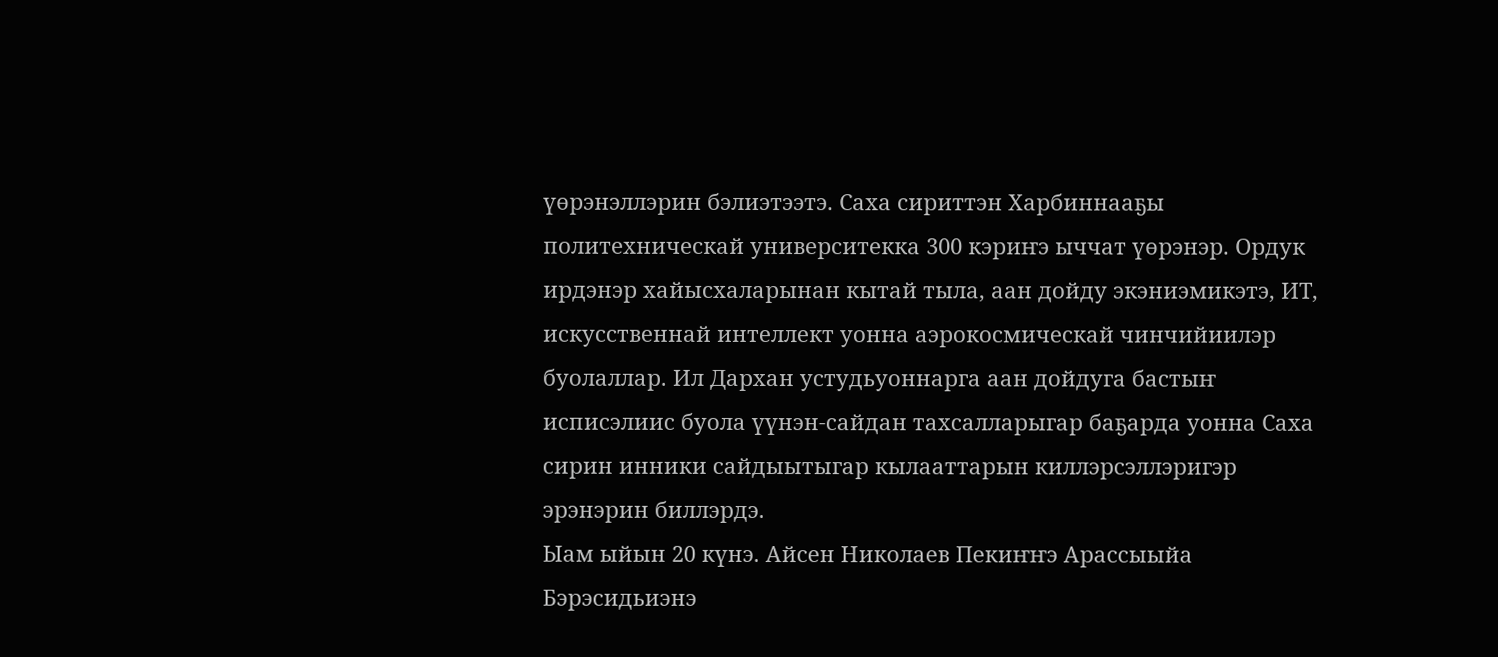үөрэнэллэрин бэлиэтээтэ. Саха сириттэн Харбиннааҕы политехническай университекка 300 кэриҥэ ыччат үөрэнэр. Ордук ирдэнэр хайысхаларынан кытай тыла, аан дойду экэниэмикэтэ, ИT, искусственнай интеллект уонна аэрокосмическай чинчийиилэр буолаллар. Ил Дархан устудьуоннарга аан дойдуга бастыҥ исписэлиис буола үүнэн-сайдан тахсалларыгар баҕарда уонна Саха сирин инники сайдыытыгар кылааттарын киллэрсэллэригэр эрэнэрин биллэрдэ.
Ыам ыйын 20 күнэ. Айсен Николаев Пекиҥҥэ Арассыыйа Бэрэсидьиэнэ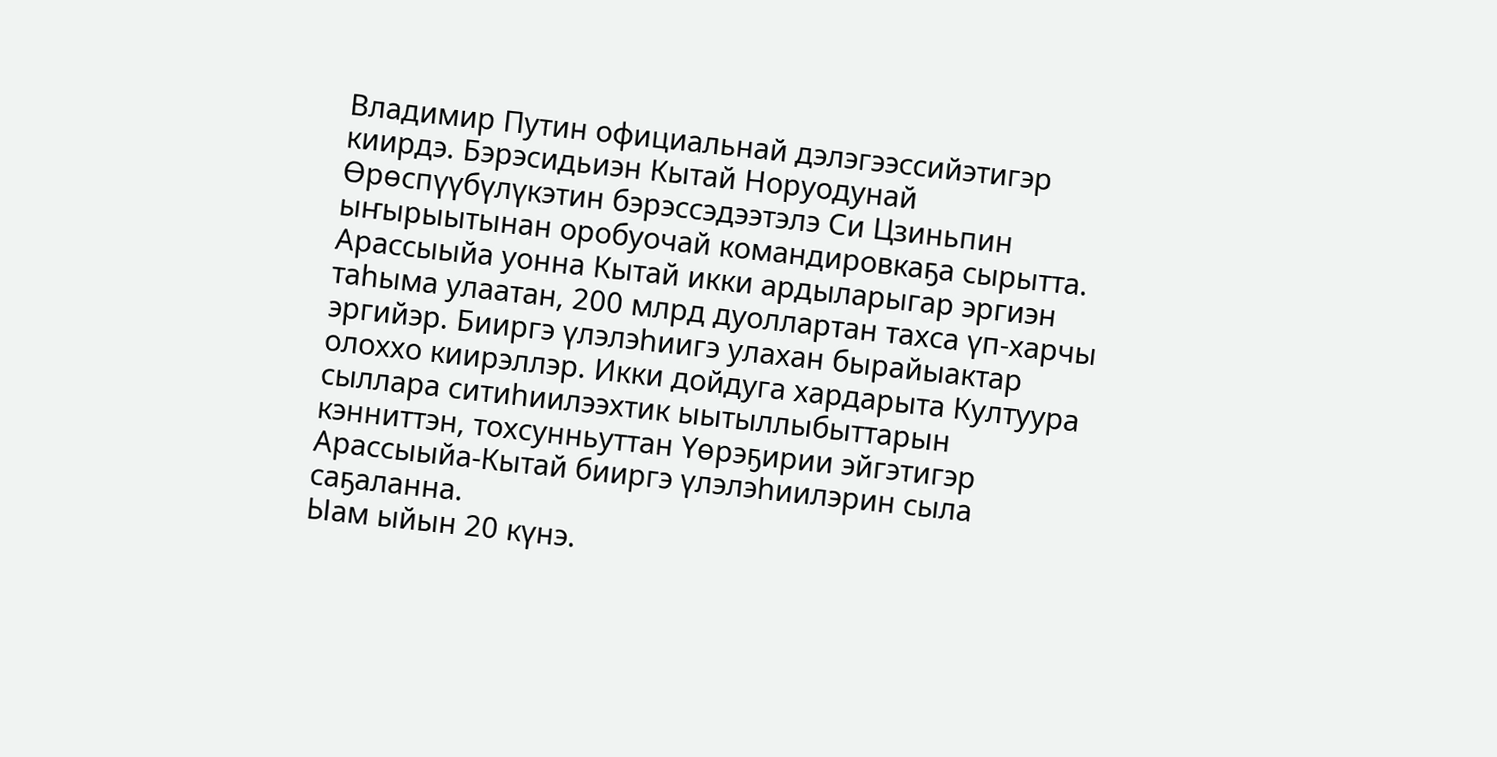Владимир Путин официальнай дэлэгээссийэтигэр киирдэ. Бэрэсидьиэн Кытай Норуодунай Өрөспүүбүлүкэтин бэрэссэдээтэлэ Си Цзиньпин ыҥырыытынан оробуочай командировкаҕа сырытта. Арассыыйа уонна Кытай икки ардыларыгар эргиэн таһыма улаатан, 200 млрд дуоллартан тахса үп-харчы эргийэр. Бииргэ үлэлэһиигэ улахан бырайыактар олоххо киирэллэр. Икки дойдуга хардарыта Култуура сыллара ситиһиилээхтик ыытыллыбыттарын кэнниттэн, тохсунньуттан Үөрэҕирии эйгэтигэр Арассыыйа-Кытай бииргэ үлэлэһиилэрин сыла саҕаланна.
Ыам ыйын 20 күнэ.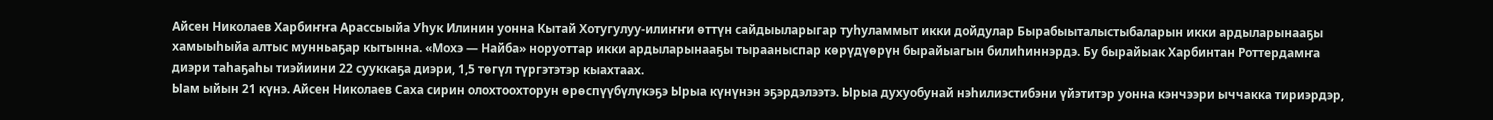Айсен Николаев Харбиҥҥа Арассыыйа Уһук Илинин уонна Кытай Хотугулуу-илиҥҥи өттүн сайдыыларыгар туһуламмыт икки дойдулар Бырабыыталыстыбаларын икки ардыларынааҕы хамыыһыйа алтыс мунньаҕар кытынна. «Мохэ — Найба» норуоттар икки ардыларынааҕы тырааныспар көрүдүөрүн бырайыагын билиһиннэрдэ. Бу бырайыак Харбинтан Роттердамҥа диэри таһаҕаһы тиэйиини 22 сууккаҕа диэри, 1,5 төгүл түргэтэтэр кыахтаах.
Ыам ыйын 21 күнэ. Айсен Николаев Саха сирин олохтоохторун өрөспүүбүлүкэҕэ Ырыа күнүнэн эҕэрдэлээтэ. Ырыа духуобунай нэһилиэстибэни үйэтитэр уонна кэнчээри ыччакка тириэрдэр,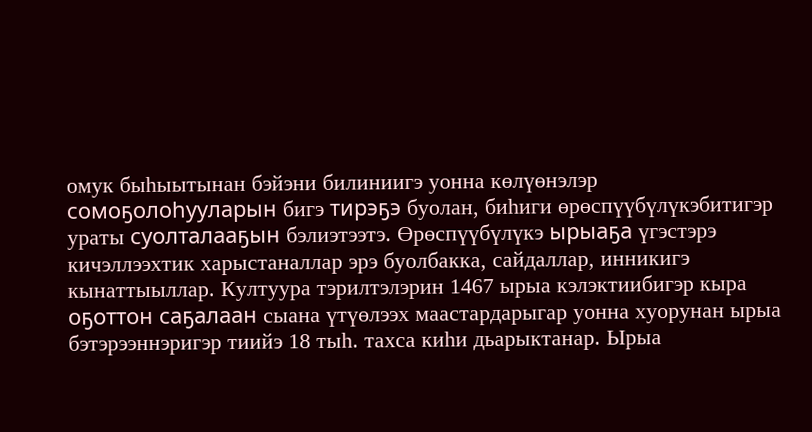омук быһыытынан бэйэни билиниигэ уонна көлүөнэлэр сомоҕолоһууларын бигэ тирэҕэ буолан, биһиги өрөспүүбүлүкэбитигэр ураты суолталааҕын бэлиэтээтэ. Өрөспүүбүлүкэ ырыаҕа үгэстэрэ кичэллээхтик харыстаналлар эрэ буолбакка, сайдаллар, инникигэ кынаттыыллар. Култуура тэрилтэлэрин 1467 ырыа кэлэктиибигэр кыра оҕоттон саҕалаан сыана үтүөлээх маастардарыгар уонна хуорунан ырыа бэтэрээннэригэр тиийэ 18 тыһ. тахса киһи дьарыктанар. Ырыа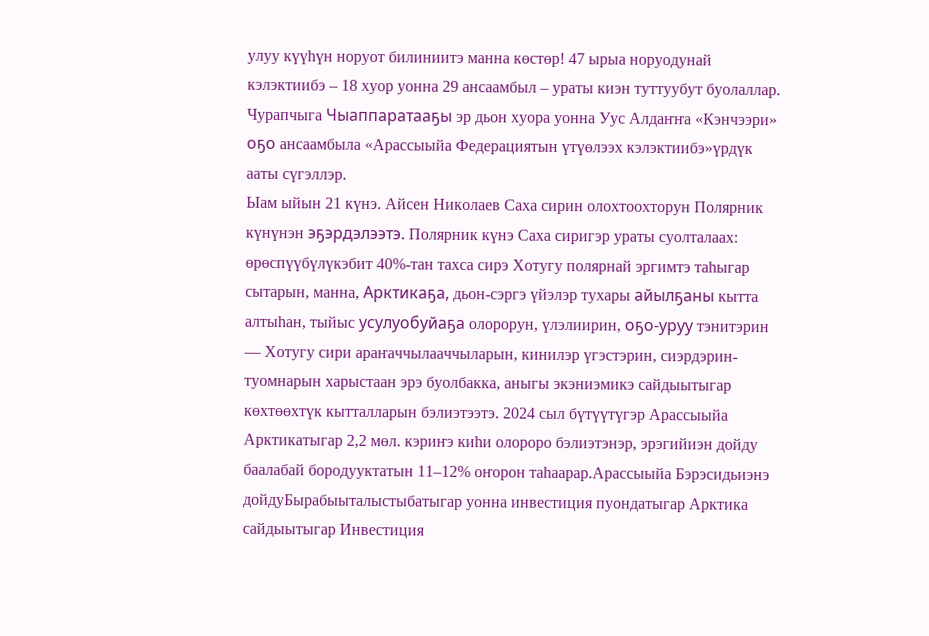улуу күүһүн норуот билиниитэ манна көстөр! 47 ырыа норуодунай кэлэктиибэ – 18 хуор уонна 29 ансаамбыл – ураты киэн туттуубут буолаллар. Чурапчыга Чыаппаратааҕы эр дьон хуора уонна Уус Алдаҥҥа «Кэнчээри» оҕо ансаамбыла «Арассыыйа Федерациятын үтүөлээх кэлэктиибэ»үрдүк ааты сүгэллэр.
Ыам ыйын 21 күнэ. Айсен Николаев Саха сирин олохтоохторун Полярник күнүнэн эҕэрдэлээтэ. Полярник күнэ Саха сиригэр ураты суолталаах: өрөспүүбүлүкэбит 40%-тан тахса сирэ Хотугу полярнай эргимтэ таһыгар сытарын, манна, Арктикаҕа, дьон-сэргэ үйэлэр тухары айылҕаны кытта алтыһан, тыйыс усулуобуйаҕа олорорун, үлэлиирин, оҕо-уруу тэнитэрин — Хотугу сири араҥаччылааччыларын, кинилэр үгэстэрин, сиэрдэрин-туомнарын харыстаан эрэ буолбакка, аныгы экэниэмикэ сайдыытыгар көхтөөхтүк кытталларын бэлиэтээтэ. 2024 сыл бүтүүтүгэр Арассыыйа Арктикатыгар 2,2 мөл. кэриҥэ киһи олороро бэлиэтэнэр, эрэгийиэн дойду баалабай бородууктатын 11–12% оҥорон таһаарар.Арассыыйа Бэрэсидьиэнэ дойдуБырабыыталыстыбатыгар уонна инвестиция пуондатыгар Арктика сайдыытыгар Инвестиция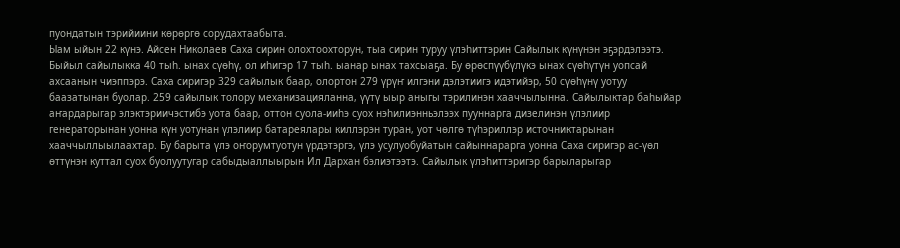пуондатын тэрийиини көрөргө сорудахтаабыта.
Ыам ыйын 22 күнэ. Айсен Николаев Саха сирин олохтоохторун, тыа сирин туруу үлэһиттэрин Сайылык күнүнэн эҕэрдэлээтэ. Быйыл сайылыкка 40 тыһ. ынах сүөһү, ол иһигэр 17 тыһ. ыанар ынах тахсыаҕа. Бу өрөспүүбүлүкэ ынах сүөһүтүн уопсай ахсаанын чиэппэрэ. Саха сиригэр 329 сайылык баар, олортон 279 үрүҥ илгэни дэлэтиигэ идэтийэр, 50 сүөһүнү уотуу баазатынан буолар. 259 сайылык толору механизацияланна, үүтү ыыр аныгы тэрилинэн хааччылынна. Сайылыктар баһыйар аҥардарыгар элэктэриичэстибэ уота баар, оттон суола-ииһэ суох нэһилиэнньэлээх пууннарга дизелинэн үлэлиир генераторынан уонна күн уотунан үлэлиир батареялары киллэрэн туран, уот чөлгө түһэриллэр источниктарынан хааччыллыылаахтар. Бу барыта үлэ оҥорумтуотун үрдэтэргэ, үлэ усулуобуйатын сайыннарарга уонна Саха сиригэр ас-үөл өттүнэн куттал суох буолуутугар сабыдыаллыырын Ил Дархан бэлиэтээтэ. Сайылык үлэһиттэригэр барыларыгар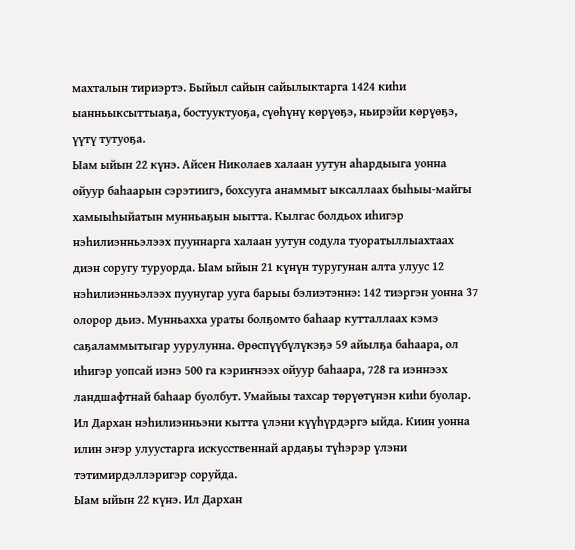махталын тириэртэ. Быйыл сайын сайылыктарга 1424 киһи ыанньыксыттыаҕа, бостууктуоҕа, сүөһүнү көрүөҕэ, ньирэйи көрүөҕэ, үүтү тутуоҕа.
Ыам ыйын 22 күнэ. Айсен Николаев халаан уутун аһардыыга уонна ойуур баһаарын сэрэтиигэ, бохсууга анаммыт ыксаллаах быһыы-майгы хамыыһыйатын мунньаҕын ыытта. Кылгас болдьох иһигэр нэһилиэнньэлээх пууннарга халаан уутун содула туоратыллыахтаах диэн соругу туруорда. Ыам ыйын 21 күнүн туругунан алта улуус 12 нэһилиэнньэлээх пуунугар ууга барыы бэлиэтэннэ: 142 тиэргэн уонна 37 олорор дьиэ. Мунньахха ураты болҕомто баһаар кутталлаах кэмэ саҕаламмытыгар уурулунна. Өрөспүүбүлүкэҕэ 59 айылҕа баһаара, ол иһигэр уопсай иэнэ 500 га кэриҥнээх ойуур баһаара, 728 га иэннээх ландшафтнай баһаар буолбут. Умайыы тахсар төрүөтүнэн киһи буолар. Ил Дархан нэһилиэнньэни кытта үлэни күүһүрдэргэ ыйда. Киин уонна илин эҥэр улуустарга искусственнай ардаҕы түһэрэр үлэни тэтимирдэллэригэр соруйда.
Ыам ыйын 22 күнэ. Ил Дархан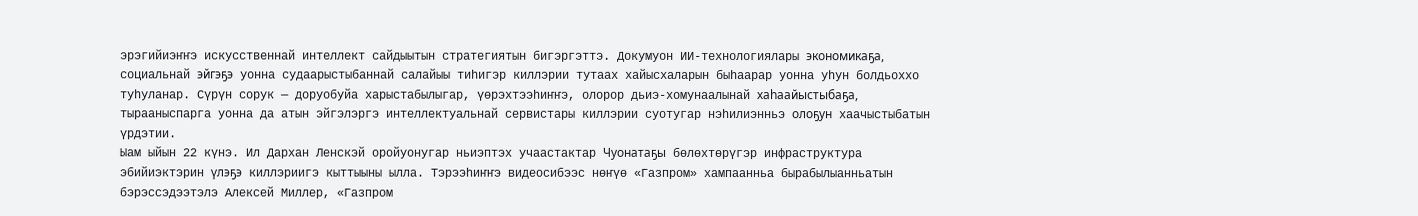эрэгийиэҥҥэ искусственнай интеллект сайдыытын стратегиятын бигэргэттэ. Докумуон ИИ-технологиялары экономикаҕа, социальнай эйгэҕэ уонна судаарыстыбаннай салайыы тиһигэр киллэрии тутаах хайысхаларын быһаарар уонна уһун болдьоххо туһуланар. Сүрүн сорук — доруобуйа харыстабылыгар, үөрэхтээһиҥҥэ, олорор дьиэ-хомунаалынай хаһаайыстыбаҕа, тырааныспарга уонна да атын эйгэлэргэ интеллектуальнай сервистары киллэрии суотугар нэһилиэнньэ олоҕун хаачыстыбатын үрдэтии.
Ыам ыйын 22 күнэ. Ил Дархан Ленскэй оройуонугар ньиэптэх учаастактар Чуонатаҕы бөлөхтөрүгэр инфраструктура эбийиэктэрин үлэҕэ киллэриигэ кыттыыны ылла. Тэрээһиҥҥэ видеосибээс нөҥүө «Газпром» хампаанньа бырабылыанньатын бэрэссэдээтэлэ Алексей Миллер, «Газпром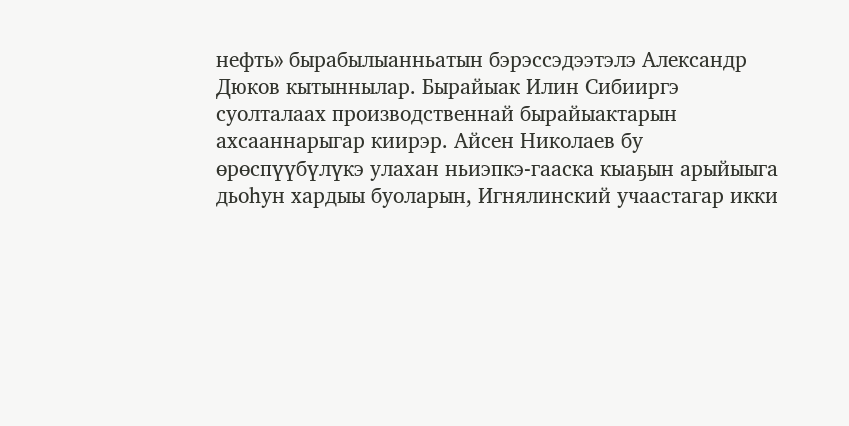нефть» бырабылыанньатын бэрэссэдээтэлэ Александр Дюков кытыннылар. Бырайыак Илин Сибииргэ суолталаах производственнай бырайыактарын ахсааннарыгар киирэр. Айсен Николаев бу өрөспүүбүлүкэ улахан ньиэпкэ-гааска кыаҕын арыйыыга дьоһун хардыы буоларын, Игнялинский учаастагар икки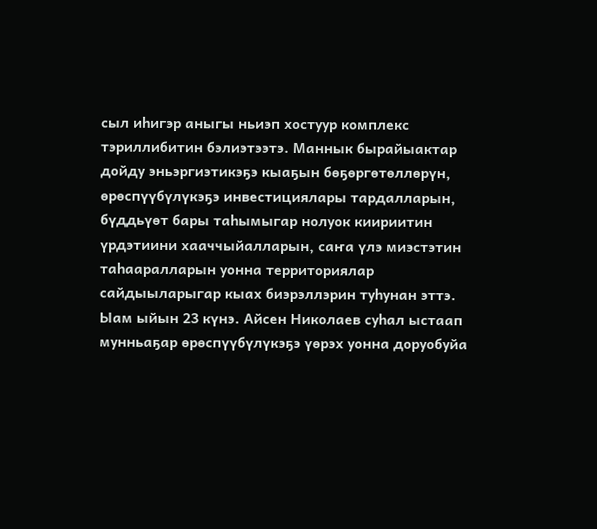сыл иһигэр аныгы ньиэп хостуур комплекс тэриллибитин бэлиэтээтэ. Маннык бырайыактар дойду эньэргиэтикэҕэ кыаҕын бөҕөргөтөллөрүн, өрөспүүбүлүкэҕэ инвестициялары тардалларын, бүддьүөт бары таһымыгар нолуок киириитин үрдэтиини хааччыйалларын, саҥа үлэ миэстэтин таһааралларын уонна территориялар сайдыыларыгар кыах биэрэллэрин туһунан эттэ.
Ыам ыйын 23 күнэ. Айсен Николаев суһал ыстаап мунньаҕар өрөспүүбүлүкэҕэ үөрэх уонна доруобуйа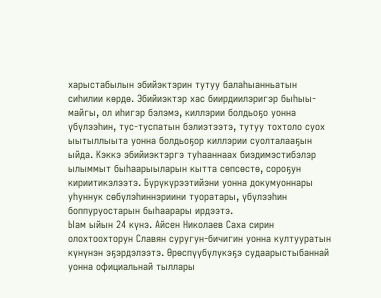харыстабылын эбийэктэрин тутуу балаһыанньатын сиһилии көрдө. Эбийиэктэр хас биирдиилэригэр быһыы-майгы, ол иһигэр бэлэмэ, киллэрии болдьоҕо уонна үбүлээһин, тус-туспатын бэлиэтээтэ, тутуу тохтоло суох ыытыллыыта уонна болдьоҕор киллэрии суолталааҕын ыйда. Кэккэ эбийиэктэргэ туһааннаах биэдимэстибэлэр ылыммыт быһаарыыларын кытта сөпсөстө, сороҕун кириитикэлээтэ. Бүрүкүрээтийэни уонна докумуоннары уһуннук сөбүлэһиннэриини туоратары, үбүлээһин боппуруостарын быһаарары ирдээтэ.
Ыам ыйын 24 күнэ. Айсен Николаев Саха сирин олохтоохторун Славян суругун-бичигин уонна култууратын күнүнэн эҕэрдэлээтэ. Өрөспүүбүлүкэҕэ судаарыстыбаннай уонна официальнай тыллары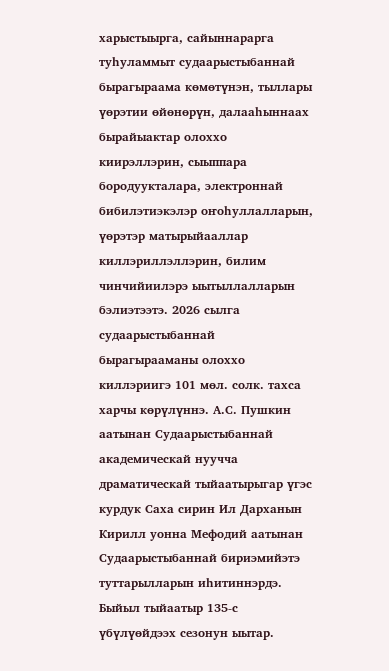харыстыырга, сайыннарарга туһуламмыт судаарыстыбаннай бырагыраама көмөтүнэн, тыллары үөрэтии өйөнөрүн, далааһыннаах бырайыактар олоххо киирэллэрин, сыыппара бородуукталара, электроннай бибилэтиэкэлэр оҥоһуллалларын, үөрэтэр матырыйааллар киллэриллэллэрин, билим чинчийиилэрэ ыытыллалларын бэлиэтээтэ. 2026 сылга судаарыстыбаннай бырагырааманы олоххо киллэриигэ 101 мөл. солк. тахса харчы көрүлүннэ. А.С. Пушкин аатынан Судаарыстыбаннай академическай нуучча драматическай тыйаатырыгар үгэс курдук Саха сирин Ил Дарханын Кирилл уонна Мефодий аатынан Судаарыстыбаннай бириэмийэтэ туттарылларын иһитиннэрдэ. Быйыл тыйаатыр 135-с үбүлүөйдээх сезонун ыытар.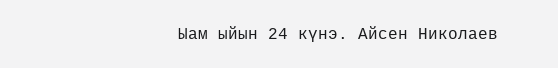Ыам ыйын 24 күнэ. Айсен Николаев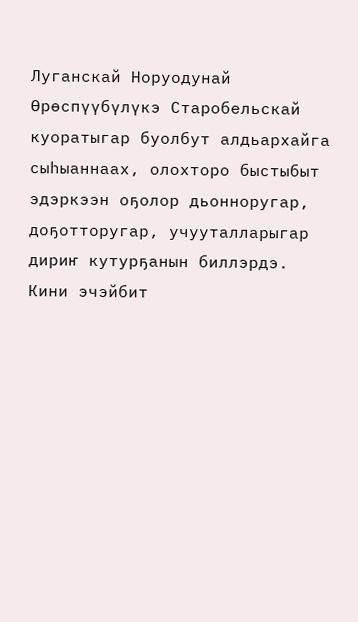Луганскай Норуодунай Өрөспүүбүлүкэ Старобельскай куоратыгар буолбут алдьархайга сыһыаннаах, олохторо быстыбыт эдэркээн оҕолор дьонноругар, доҕотторугар, учууталларыгар дириҥ кутурҕанын биллэрдэ. Кини эчэйбит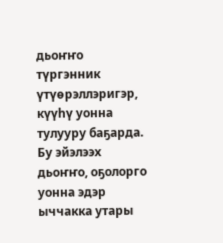дьоҥҥо түргэнник үтүөрэллэригэр, күүһү уонна тулууру баҕарда. Бу эйэлээх дьоҥҥо, оҕолорго уонна эдэр ыччакка утары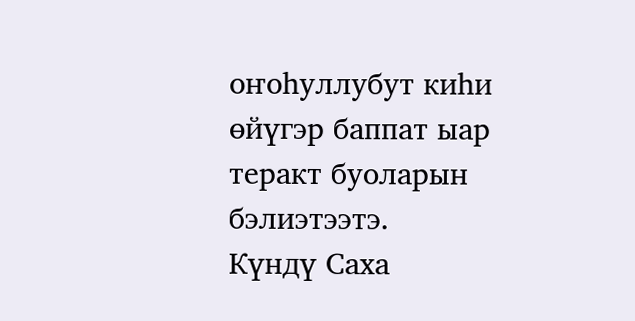оҥоһуллубут киһи өйүгэр баппат ыар теракт буоларын бэлиэтээтэ.
Күндү Саха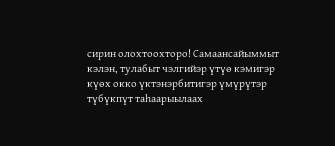сирин олохтоохторо! Самаансайыммыт кэлэн, тулабыт чэлгийэр үтүө кэмигэр күөх окко үктэнэрбитигэр үмүрүтэр түбүкпүт таһаарыылаах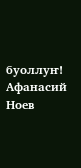буоллуҥ!
Афанасий Ноев